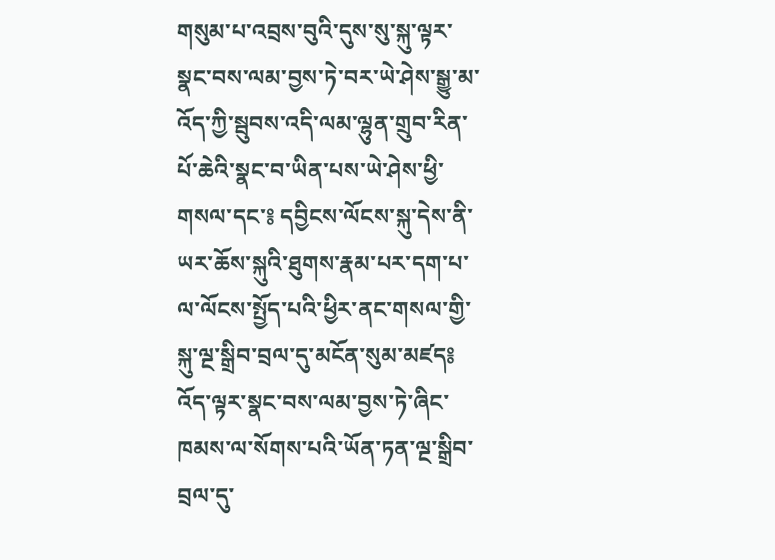གསུམ་པ་འབྲས་བུའི་དུས་སུ་སྐུ་ལྟར་སྣང་བས་ལམ་བྱས་ཏེ་བར་ཡེ་ཤེས་སྒྱུ་མ་འོད་ཀྱི་སྦུབས་འདི་ལམ་ལྷུན་གྲུབ་རིན་པོ་ཆེའི་སྣང་བ་ཡིན་པས་ཡེ་ཤེས་ཕྱི་གསལ་དང་༔ དབྱིངས་ལོངས་སྐུ་དེས་ནི་ཡར་ཆོས་སྐུའི་ཐུགས་རྣམ་པར་དག་པ་ལ་ལོངས་སྤྱོད་པའི་ཕྱིར་ནང་གསལ་གྱི་སྐུ་ལྔ་སྒྲིབ་བྲལ་དུ་མངོན་སུམ་མཛད༔ འོད་ལྟར་སྣང་བས་ལམ་བྱས་ཏེ་ཞིང་ཁམས་ལ་སོགས་པའི་ཡོན་ཏན་ལྔ་སྒྲིབ་བྲལ་དུ་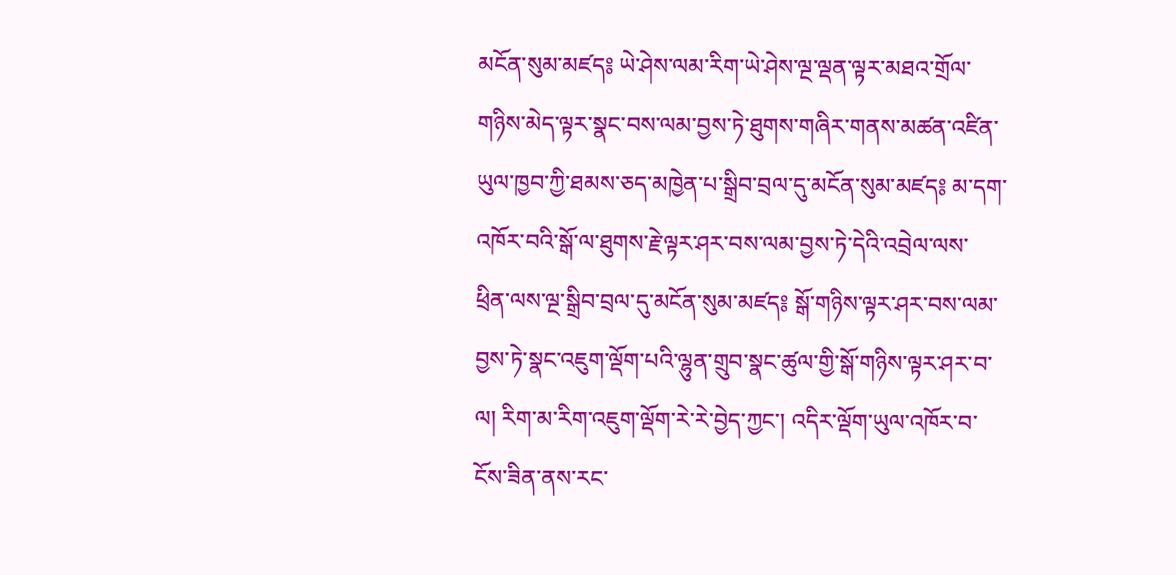མངོན་སུམ་མཛད༔ ཡེ་ཤེས་ལམ་རིག་ཡེ་ཤེས་ལྔ་ལྡན་ལྟར་མཐའ་གྲོལ་གཉིས་མེད་ལྟར་སྣང་བས་ལམ་བྱས་ཏེ་ཐུགས་གཞིར་གནས་མཚན་འཛིན་ཡུལ་ཁྱབ་ཀྱི་ཐམས་ཅད་མཁྱེན་པ་སྒྲིབ་བྲལ་དུ་མངོན་སུམ་མཛད༔ མ་དག་འཁོར་བའི་སྒོ་ལ་ཐུགས་རྗེ་ལྟར་ཤར་བས་ལམ་བྱས་ཏེ་དེའི་འབྲེལ་ལས་ཕྲིན་ལས་ལྔ་སྒྲིབ་བྲལ་དུ་མངོན་སུམ་མཛད༔ སྒོ་གཉིས་ལྟར་ཤར་བས་ལམ་བྱས་ཏེ་སྣང་འཇུག་ལྡོག་པའི་ལྷུན་གྲུབ་སྣང་ཚུལ་གྱི་སྒོ་གཉིས་ལྟར་ཤར་བ་ལ། རིག་མ་རིག་འཇུག་ལྡོག་རེ་རེ་བྱེད་ཀྱང་། འདིར་ལྡོག་ཡུལ་འཁོར་བ་ངོས་ཟིན་ནས་རང་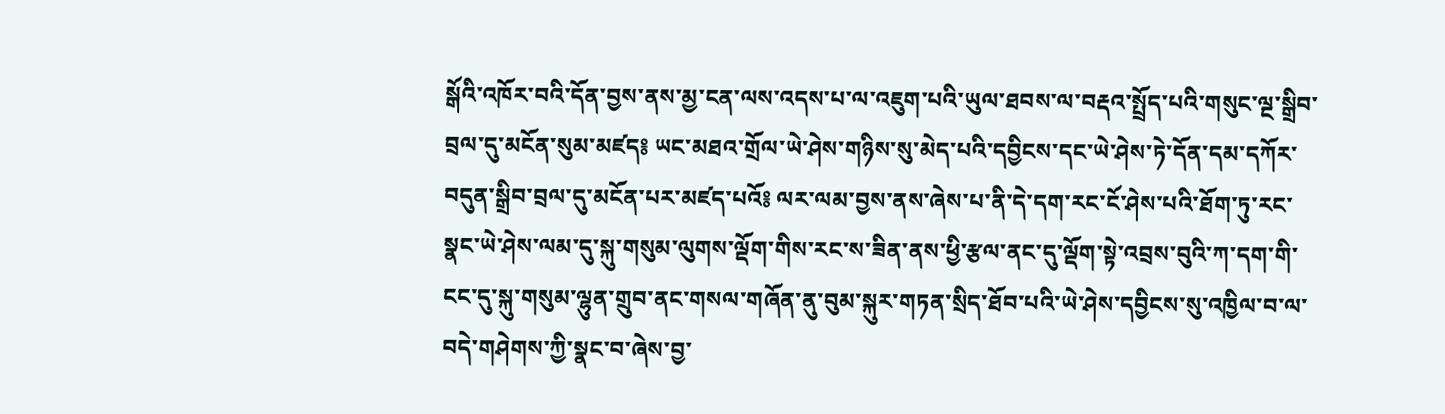སྒོའི་འཁོར་བའི་དོན་བྱས་ནས་མྱ་ངན་ལས་འདས་པ་ལ་འཇུག་པའི་ཡུལ་ཐབས་ལ་བརྡའ་སྤྲོད་པའི་གསུང་ལྔ་སྒྲིབ་བྲལ་དུ་མངོན་སུམ་མཛད༔ ཡང་མཐའ་གྲོལ་ཡེ་ཤེས་གཉིས་སུ་མེད་པའི་དབྱིངས་དང་ཡེ་ཤེས་ཏེ་དོན་དམ་དཀོར་བདུན་སྒྲིབ་བྲལ་དུ་མངོན་པར་མཛད་པའོ༔ ལར་ལམ་བྱས་ནས་ཞེས་པ་ནི་དེ་དག་རང་ངོ་ཤེས་པའི་ཐོག་ཏུ་རང་སྣང་ཡེ་ཤེས་ལམ་དུ་སྐུ་གསུམ་ལུགས་ལྡོག་གིས་རང་ས་ཟིན་ནས་ཕྱི་རྩལ་ནང་དུ་ལྡོག་སྟེ་འབྲས་བུའི་ཀ་དག་གི་ངང་དུ་སྐུ་གསུམ་ལྷུན་གྲུབ་ནང་གསལ་གཞོན་ནུ་བུམ་སྐུར་གཏན་སྲིད་ཐོབ་པའི་ཡེ་ཤེས་དབྱིངས་སུ་འཁྱིལ་བ་ལ་བདེ་གཤེགས་ཀྱི་སྣང་བ་ཞེས་བྱ་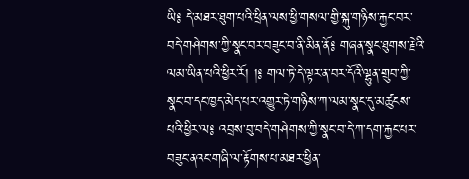ཡི༔ དེ་མཐར་ཐུག་པའི་ཕྲིན་ལས་ཕྱི་གསལ་གྱི་སྐུ་གཉིས་རྐྱང་བར་བདེ་གཤེགས་ཀྱི་སྣང་བར་བཟུང་བ་ནི་མིན་ནོ༔ གཞན་སྣང་ཐུགས་རྗེའི་ལམ་ཡིན་པའི་ཕྱིར་རོ། །༔ གལ་ཏེ་དེ་ལྟར་ན་བར་དོའི་ལྷུན་གྲུབ་ཀྱི་སྣང་བ་དང་ཁྱད་མེད་པར་འགྱུར་ཏེ་གཉིས་ཀ་ལམ་སྣང་དུ་མཚུངས་པའི་ཕྱིར་ལ༔ འབྲས་བུ་བདེ་གཤེགས་ཀྱི་སྣང་བ་དེ་ཀ་དག་རྐྱང་པར་བཟུང་ནའང་གཞི་ལ་རྟོགས་པ་མཐར་ཕྱིན་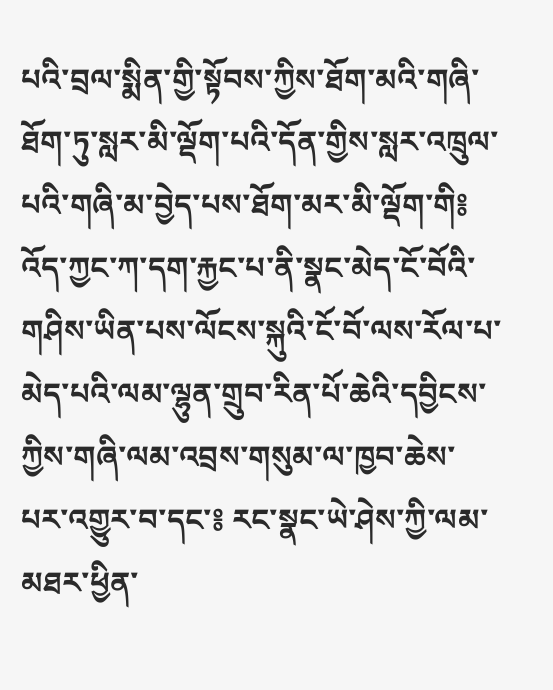པའི་བྲལ་སྨིན་གྱི་སྟོབས་ཀྱིས་ཐོག་མའི་གཞི་ཐོག་ཏུ་སླར་མི་ལྡོག་པའི་དོན་གྱིས་སླར་འཁྲུལ་པའི་གཞི་མ་བྱེད་པས་ཐོག་མར་མི་ལྡོག་གི༔ འོད་ཀྱང་ཀ་དག་རྐྱང་པ་ནི་སྣང་མེད་ངོ་བོའི་གཤིས་ཡིན་པས་ལོངས་སྐུའི་ངོ་བོ་ལས་རོལ་པ་མེད་པའི་ལམ་ལྷུན་གྲུབ་རིན་པོ་ཆེའི་དབྱིངས་ཀྱིས་གཞི་ལམ་འབྲས་གསུམ་ལ་ཁྱབ་ཆེས་པར་འགྱུར་བ་དང་༔ རང་སྣང་ཡེ་ཤེས་ཀྱི་ལམ་མཐར་ཕྱིན་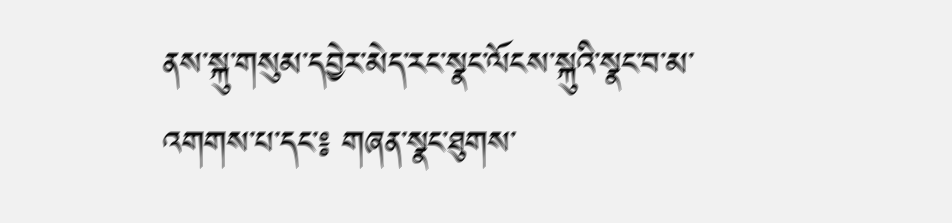ནས་སྐུ་གསུམ་དབྱེར་མེད་རང་སྣང་ལོངས་སྐུའི་སྣང་བ་མ་འགགས་པ་དང་༔ གཞན་སྣང་ཐུགས་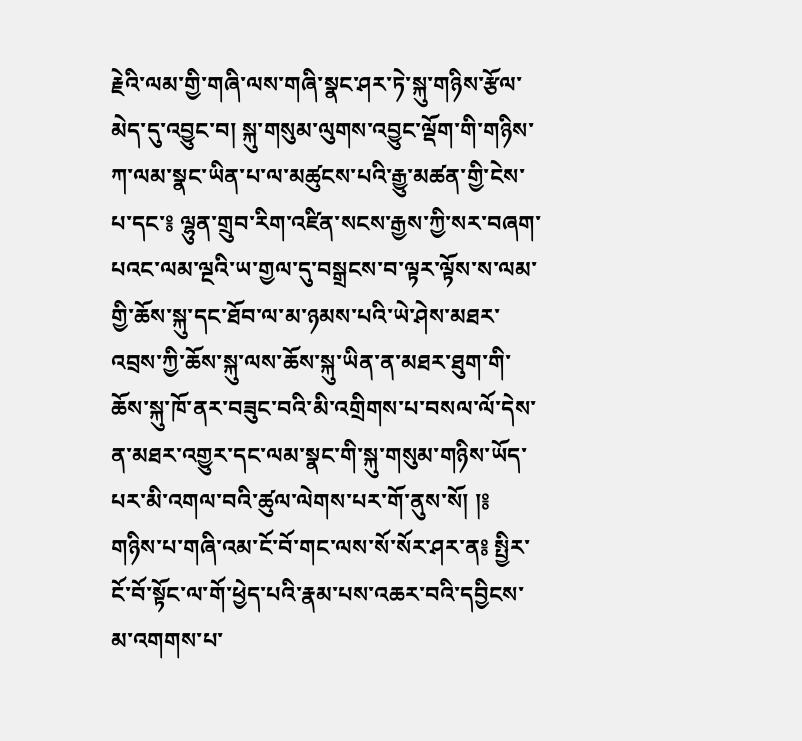རྗེའི་ལམ་གྱི་གཞི་ལས་གཞི་སྣང་ཤར་ཏེ་སྐུ་གཉིས་རྩོལ་མེད་དུ་འབྱུང་བ། སྐུ་གསུམ་ལུགས་འབྱུང་ལྡོག་གི་གཉིས་ཀ་ལམ་སྣང་ཡིན་པ་ལ་མཚུངས་པའི་རྒྱུ་མཚན་གྱི་ངེས་པ་དང་༔ ལྷུན་གྲུབ་རིག་འཛིན་སངས་རྒྱས་ཀྱི་སར་བཞག་པའང་ལམ་ལྔའི་ཡ་གྱལ་དུ་བསྒྲངས་བ་ལྟར་ལྟོས་ས་ལམ་གྱི་ཆོས་སྐུ་དང་ཐོབ་ལ་མ་ཉམས་པའི་ཡེ་ཤེས་མཐར་འབྲས་ཀྱི་ཆོས་སྐུ་ལས་ཆོས་སྐུ་ཡིན་ན་མཐར་ཐུག་གི་ཆོས་སྐུ་ཁོ་ནར་བཟུང་བའི་མི་འགྲིགས་པ་བསལ་ལོ་དེས་ན་མཐར་འགྱུར་དང་ལམ་སྣང་གི་སྐུ་གསུམ་གཉིས་ཡོད་པར་མི་འགལ་བའི་ཚུལ་ལེགས་པར་གོ་ནུས་སོ། །༔
གཉིས་པ་གཞི་འམ་ངོ་བོ་གང་ལས་སོ་སོར་ཤར་ན༔ སྤྱིར་ངོ་བོ་སྟོང་ལ་གོ་ཕྱེད་པའི་རྣམ་པས་འཆར་བའི་དབྱིངས་མ་འགགས་པ་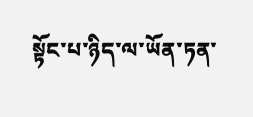སྟོང་པ་ཉིད་ལ་ཡོན་ཏན་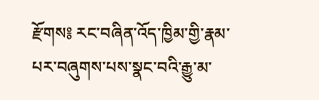རྫོགས༔ རང་བཞིན་འོད་ཁྱིམ་གྱི་རྣམ་པར་བཞུགས་པས་སྣང་བའི་རྒྱུ་མ་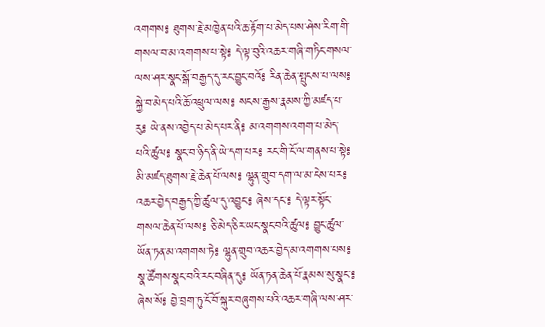འགགས༔ ཐུགས་རྗེ་མཁྱེན་པའི་ཆ་རྟོག་པ་མེད་པས་ཤེས་རིག་གི་གསལ་བ་མ་འགགས་པ་སྟེ༔ དེ་ལྟ་བུའི་འཆར་གཞི་གཏིང་གསལ་ལས་ཤར་སྣང་སྒོ་བརྒྱད་དུ་རང་བྱུང་བའོ༔ རིན་ཆེན་སྤུངས་པ་ལས༔ སྐྱེ་བ་མེད་པའི་ཆོ་འཕྲུལ་ལས༔ སངས་རྒྱས་རྣམས་ཀྱི་མཛད་པ་རུ༔ ཡེ་ནས་འབྱེད་པ་མེད་པར་ནི༔ མ་འགགས་འགག་པ་མེད་པའི་ཚུལ༔ སྣང་བ་ཉིད་ནི་ཡེ་དག་པར༔ རང་གི་ངོ་ལ་གནས་པ་སྟེ༔ མི་མཛད་ཐུགས་རྗེ་ཆེན་པོ་ལས༔ ལྷུན་གྲུབ་དག་ལ་མ་ངེས་པར༔ འཆར་བྱེད་བརྒྱད་ཀྱི་ཚུལ་དུ་འབྱུང་༔ ཞེས་དང་༔ དེ་ལྟར་སྟོང་གསལ་ཆེན་པོ་ལས༔ ཅི་མེད་ཅིར་ཡང་སྣང་བའི་ཚུལ༔ བྱུང་ཚུལ་ཡོན་ཏན་མ་འགགས་ཏེ༔ ལྷུན་གྲུབ་འཆར་བྱེད་མ་འགགས་པས༔ སྣ་ཚོགས་སྣང་བའི་རང་བཞིན་དུ༔ ཡོན་ཏན་ཆེན་པོ་རྣམས་སུ་སྣང་༔ ཞེས་སོ༔ བྱེ་བྲག་ཏུ་ངོ་བོ་སྐུར་བཞུགས་པའི་འཆར་གཞི་ལས་ཤར་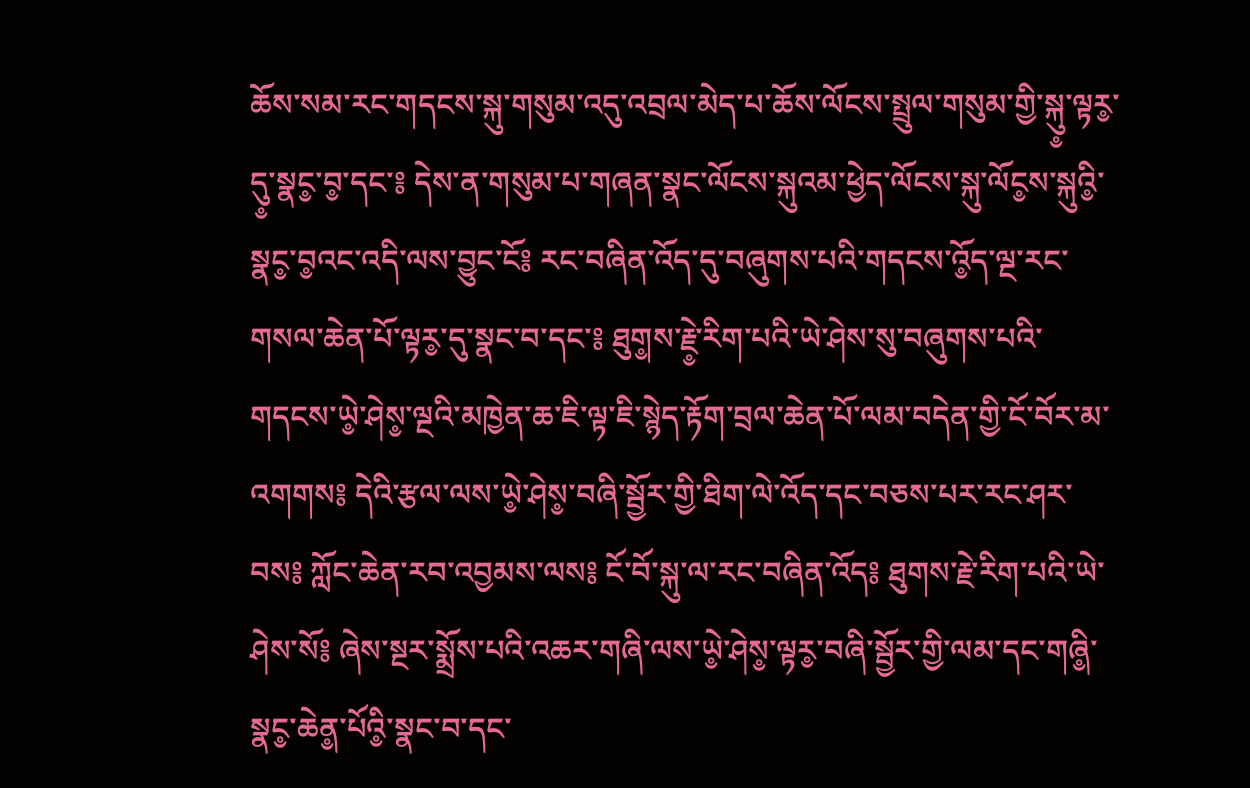ཆོས་སམ་རང་གདངས་སྐུ་གསུམ་འདུ་འབྲལ་མེད་པ་ཆོས་ལོངས་སྤྲུལ་གསུམ་གྱི་སྐུ༵་ལྟར༵་དུ༵་སྣང༵་བ༵་དང་༔ དེས་ན་གསུམ་པ་གཞན་སྣང་ལོངས་སྐུའམ་ཕྱེད་ལོངས་སྐུ་ལོང༵ས་སྐུའི༵་སྣང༵་བ༵འང་འདི་ལས་བྱུང་ངོ༔ རང་བཞིན་འོད་དུ་བཞུགས་པའི་གདངས་འོ༵ད་ལྔ་རང་གསལ་ཆེན་པོ་ལྟར༵་དུ་སྣང་བ་དང་༔ ཐུག༵ས་རྗེ༵་རིག་པའི་ཡེ་ཤེས་སུ་བཞུགས་པའི་གདངས་ཡེ༵་ཤེས༵་ལྔའི་མཁྱེན་ཆ་ཇི་ལྟ་ཇི་སྙེད་རྟོག་བྲལ་ཆེན་པོ་ལམ་བདེན་གྱི་ངོ་བོར་མ་འགགས༔ དེའི་རྩལ་ལས་ཡེ༵་ཤེས༵་བཞི་སྦྱོར་གྱི་ཐིག་ལེ་འོད་དང་བཅས་པར་རང་ཤར་བས༔ ཀློང་ཆེན་རབ་འབྱམས་ལས༔ ངོ་བོ་སྐུ་ལ་རང་བཞིན་འོད༔ ཐུགས་རྗེ་རིག་པའི་ཡེ་ཤེས་སོ༔ ཞེས་སྔར་སྨྲོས་པའི་འཆར་གཞི་ལས་ཡེ༵་ཤེས༵་ལྟར༵་བཞི་སྦྱོར་གྱི་ལམ་དང་གཞི༵་སྣང༵་ཆེན༵་པོའི༵་སྣང་བ་དང་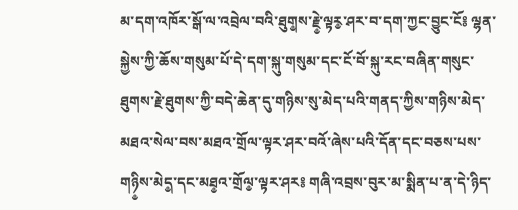མ་དག་འཁོར་སྒོ་ལ་འབྲེལ་བའི་ཐུག༵ས་རྗེ༵་ལྟར༵་ཤར་བ་དག་ཀྱང་བྱུང་ངོ༔ ལྷན་སྐྱེས་ཀྱི་ཆོས་གསུམ་པོ་དེ་དག་སྐུ་གསུམ་དང་ངོ་བོ་སྐུ་རང་བཞིན་གསུང་ཐུགས་རྗེ་ཐུགས་ཀྱི་བདེ་ཆེན་དུ་གཉིས་སུ་མེད་པའི་གནད་ཀྱིས་གཉིས་མེད་མཐའ་སེལ་བས་མཐའ་གྲོལ་ལྟར་ཤར་བའོ་ཞེས་པའི་དོན་དང་བཅས་པས་གཉི༵ས་མེད༵་དང་མཐ༵འ་གྲོལ༵་ལྟར་ཤར༔ གཞི་འབྲས་བུར་མ་སྨིན་པ་ན་དེ་ཉིད་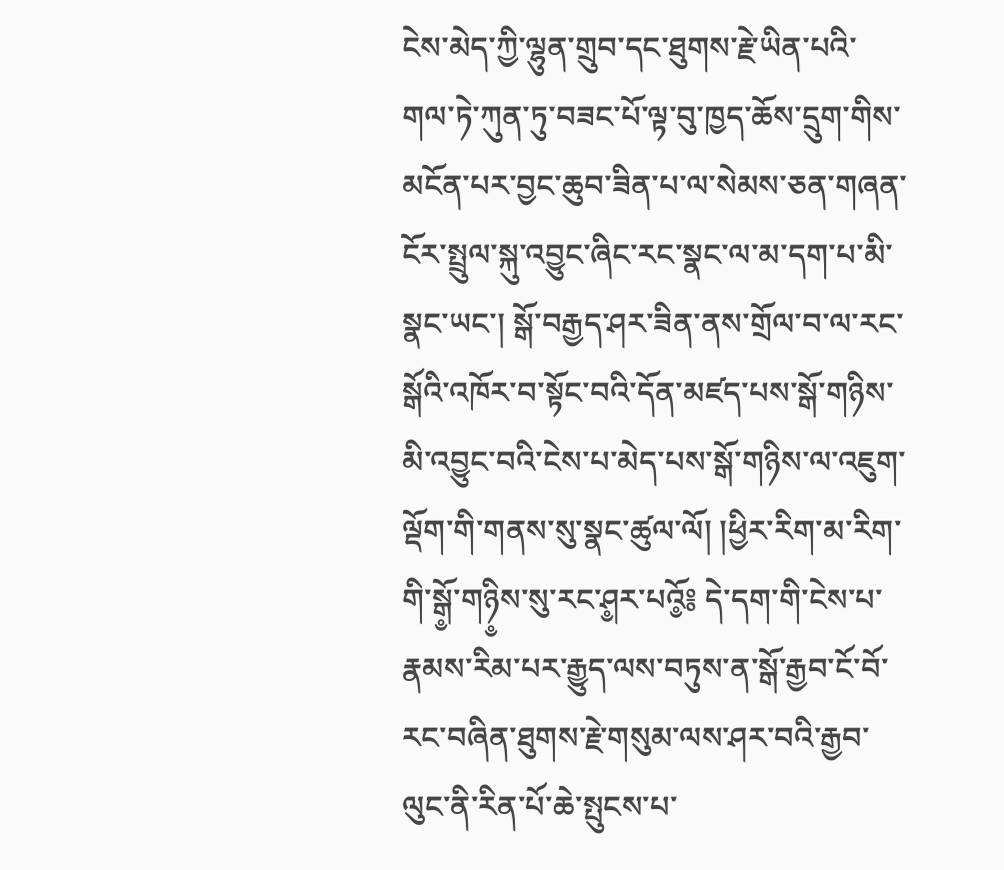ངེས་མེད་ཀྱི་ལྷུན་གྲུབ་དང་ཐུགས་རྗེ་ཡིན་པའི་གལ་ཏེ་ཀུན་ཏུ་བཟང་པོ་ལྟ་བུ་ཁྱད་ཆོས་དྲུག་གིས་མངོན་པར་བྱང་ཆུབ་ཟིན་པ་ལ་སེམས་ཅན་གཞན་ངོར་སྤྲུལ་སྐུ་འབྱུང་ཞིང་རང་སྣང་ལ་མ་དག་པ་མི་སྣང་ཡང་། སྒོ་བརྒྱད་ཤར་ཟིན་ནས་གྲོལ་བ་ལ་རང་སྒོའི་འཁོར་བ་སྟོང་བའི་དོན་མཛད་པས་སྒོ་གཉིས་མི་འབྱུང་བའི་ངེས་པ་མེད་པས་སྒོ་གཉིས་ལ་འཇུག་ལྡོག་གི་གནས་སུ་སྣང་ཚུལ་ལོ། །ཕྱིར་རིག་མ་རིག་གི་སྒོ༵་གཉི༵ས་སུ་རང་ཤ༵ར་པའོ༵༔ དེ་དག་གི་ངེས་པ་རྣམས་རིམ་པར་རྒྱུད་ལས་བཏུས་ན་སྒོ་རྒྱབ་ངོ་བོ་རང་བཞིན་ཐུགས་རྗེ་གསུམ་ལས་ཤར་བའི་རྒྱབ་ལུང་ནི་རིན་པོ་ཆེ་སྤུངས་པ་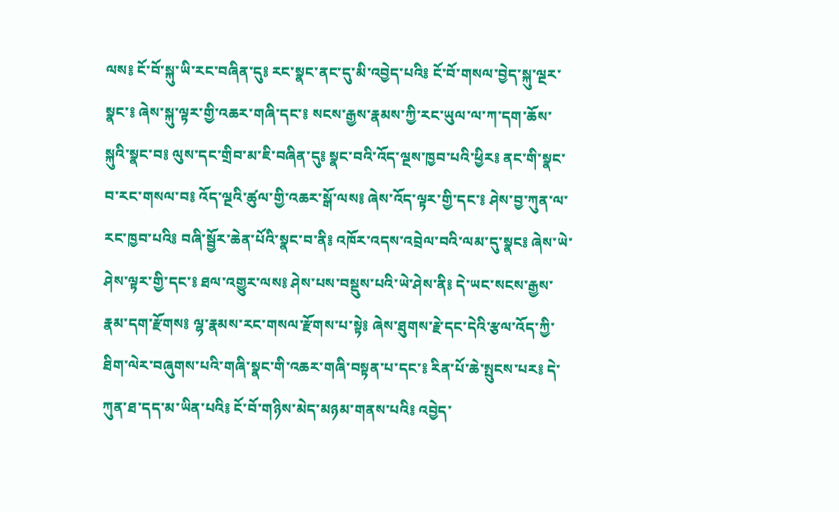ལས༔ ངོ་བོ་སྐུ་ཡི་རང་བཞིན་དུ༔ རང་སྣང་ནང་དུ་མི་འབྱེད་པའི༔ ངོ་བོ་གསལ་བྱེད་སྐུ་ལྔར་སྣང་༔ ཞེས་སྐུ་ལྟར་གྱི་འཆར་གཞི་དང་༔ སངས་རྒྱས་རྣམས་ཀྱི་རང་ཡུལ་ལ་ཀ་དག་ཆོས་སྐུའི་སྣང་བ༔ ལུས་དང་གྲིབ་མ་ཇི་བཞིན་དུ༔ སྣང་བའི་འོད་ལྔས་ཁྱབ་པའི་ཕྱིར༔ ནང་གི་སྣང་བ་རང་གསལ་བ༔ འོད་ལྔའི་ཚུལ་གྱི་འཆར་སྒོ་ལས༔ ཞེས་འོད་ལྟར་གྱི་དང་༔ ཤེས་བྱ་ཀུན་ལ་རང་ཁྱབ་པའི༔ བཞི་སྦྱོར་ཆེན་པོའི་སྣང་བ་ནི༔ འཁོར་འདས་འབྲེལ་བའི་ལམ་དུ་སྣང༔ ཞེས་ཡེ་ཤེས་ལྟར་གྱི་དང་༔ ཐལ་འགྱུར་ལས༔ ཤེས་པས་བསྡུས་པའི་ཡེ་ཤེས་ནི༔ དེ་ཡང་སངས་རྒྱས་རྣམ་དག་རྫོགས༔ ལྷ་རྣམས་རང་གསལ་རྫོགས་པ་སྟེ༔ ཞེས་ཐུགས་རྗེ་དང་དེའི་རྩལ་འོད་ཀྱི་ཐིག་ལེར་བཞུགས་པའི་གཞི་སྣང་གི་འཆར་གཞི་བསྟན་པ་དང་༔ རིན་པོ་ཆེ་སྤུངས་པར༔ དེ་ཀུན་ཐ་དད་མ་ཡིན་པའི༔ ངོ་བོ་གཉིས་མེད་མཉམ་གནས་པའི༔ འབྱེད་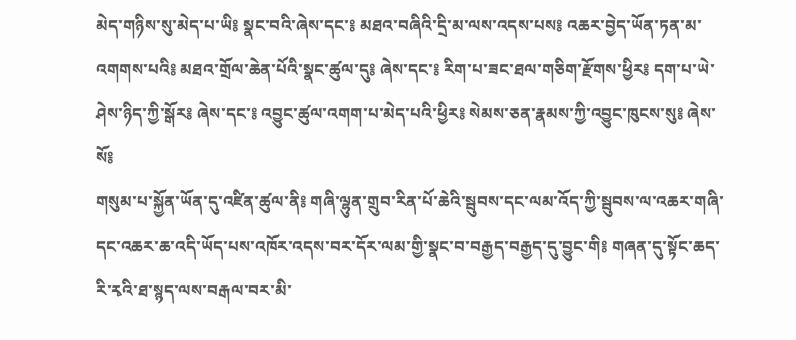མེད་གཉིས་སུ་མེད་པ་ཡི༔ སྣང་བའི་ཞེས་དང་༔ མཐའ་བཞིའི་དྲི་མ་ལས་འདས་པས༔ འཆར་བྱེད་ཡོན་ཏན་མ་འགགས་པའི༔ མཐའ་གྲོལ་ཆེན་པོའི་སྣང་ཚུལ་དུ༔ ཞེས་དང་༔ རིག་པ་ཟང་ཐལ་གཅིག་རྫོགས་ཕྱིར༔ དག་པ་ཡེ་ཤེས་ཉིད་ཀྱི་སྒོར༔ ཞེས་དང་༔ འབྱུང་ཚུལ་འགག་པ་མེད་པའི་ཕྱིར༔ སེམས་ཅན་རྣམས་ཀྱི་འབྱུང་ཁུངས་སུ༔ ཞེས་སོ༔
གསུམ་པ་སྐྱོན་ཡོན་དུ་འཛིན་ཚུལ་ནི༔ གཞི་ལྷུན་གྲུབ་རིན་པོ་ཆེའི་སྦུབས་དང་ལམ་འོད་ཀྱི་སྦུབས་ལ་འཆར་གཞི་དང་འཆར་ཆ་འདི་ཡོད་པས་འཁོར་འདས་བར་དོར་ལམ་གྱི་སྣང་བ་བརྒྱད་བརྒྱད་དུ་བྱུང་གི༔ གཞན་དུ་སྟོང་ཆད་རི་རྭའི་ཐ་སྙད་ལས་བརྒལ་བར་མི་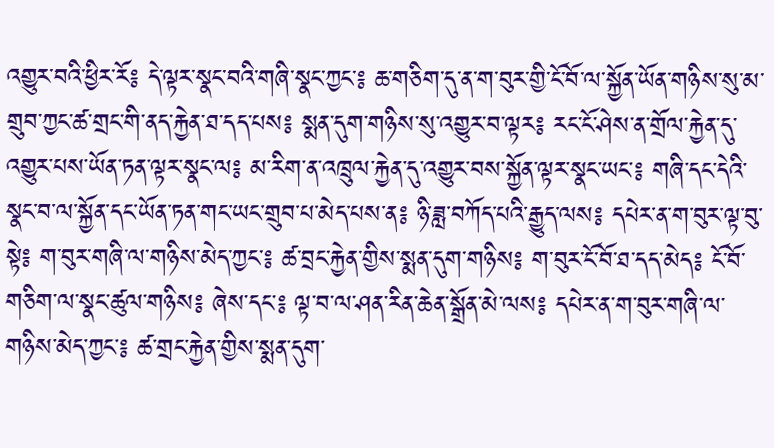འགྱུར་བའི་ཕྱིར་རོ༔ དེ་ལྟར་སྣང་བའི་གཞི་སྣང་ཀྱང་༔ ཆ་གཅིག་དུ་ན་ག་བུར་གྱི་ངོ་བོ་ལ་སྐྱོན་ཡོན་གཉིས་སུ་མ་གྲུབ་ཀྱང་ཚ་གྲང་གི་ནད་རྐྱེན་ཐ་དད་པས༔ སྨན་དུག་གཉིས་སུ་འགྱུར་བ་ལྟར༔ རང་ངོ་ཤེས་ན་གྲོལ་རྐྱེན་དུ་འགྱུར་པས་ཡོན་ཏན་ལྟར་སྣང་ལ༔ མ་རིག་ན་འཁྲུལ་རྐྱེན་དུ་འགྱུར་བས་སྐྱོན་ལྟར་སྣང་ཡང་༔ གཞི་དང་དེའི་སྣང་བ་ལ་སྐྱོན་དང་ཡོན་ཏན་གང་ཡང་གྲུབ་པ་མེད་པས་ན༔ ཉི་ཟླ་བཀོད་པའི་རྒྱུད་ལས༔ དཔེར་ན་ག་བུར་ལྟ་བུ་སྟེ༔ ག་བུར་གཞི་ལ་གཉིས་མེད་ཀྱང་༔ ཚ་བྲང་རྐྱེན་གྱིས་སྨན་དུག་གཉིས༔ ག་བུར་ངོ་བོ་ཐ་དད་མེད༔ ངོ་བོ་གཅིག་ལ་སྣང་ཚུལ་གཉིས༔ ཞེས་དང་༔ ལྟ་བ་ལ་ཤན་རིན་ཆེན་སྒྲོན་མེ་ལས༔ དཔེར་ན་ག་བུར་གཞི་ལ་གཉིས་མེད་ཀྱང་༔ ཚ་གྲང་རྐྱེན་གྱིས་སྨན་དུག་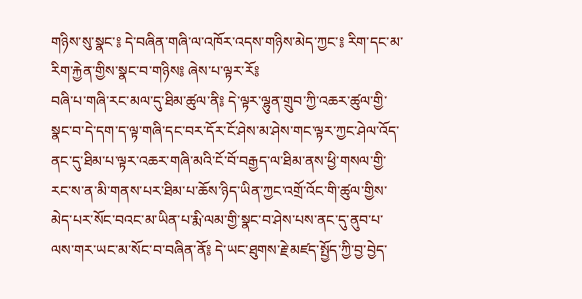གཉིས་སུ་སྣང་༔ དེ་བཞིན་གཞི་ལ་འཁོར་འདས་གཉིས་མེད་ཀྱང་༔ རིག་དང་མ་རིག་རྐྱེན་གྱིས་སྣང་བ་གཉིས༔ ཞེས་པ་ལྟར་རོ༔
བཞི་པ་གཞི་རང་མལ་དུ་ཐིམ་ཚུལ་ནི༔ དེ་ལྟར་ལྷུན་གྲུབ་ཀྱི་འཆར་ཚུལ་གྱི་སྣང་བ་དེ་དག་ད་ལྟ་གཞི་དང་བར་དོར་ངོ་ཤེས་མ་ཤེས་གང་ལྟར་ཀྱང་ཤེལ་འོད་ནང་དུ་ཐིམ་པ་ལྟར་འཆར་གཞི་མའི་ངོ་བོ་བརྒྱད་ལ་ཐིམ་ནས་ཕྱི་གསལ་གྱི་རང་ས་ན་མི་གནས་པར་ཐིམ་པ་ཆོས་ཉིད་ཡིན་ཀྱང་འགྲོ་འོང་གི་ཚུལ་གྱིས་མེད་པར་སོང་བའང་མ་ཡིན་པ་རྨི་ལམ་གྱི་སྣང་བ་ཤེས་པས་ནང་དུ་ནུབ་པ་ལས་གར་ཡང་མ་སོང་བ་བཞིན་ནོ༔ དེ་ཡང་ཐུགས་རྗེ་མཛད་སྤྱོད་ཀྱི་བྱ་བྱེད་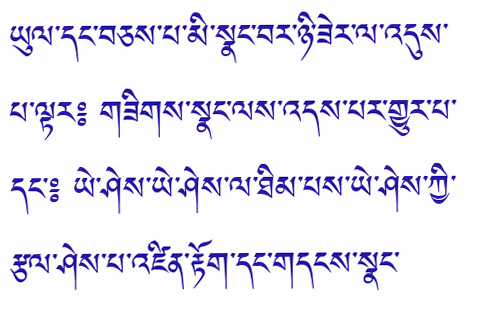ཡུལ་དང་བཅས་པ་མི་སྣང་བར་ཉི་ཟེར་ལ་འདུས་པ་ལྟར༔ གཟིགས་སྣང་ལས་འདས་པར་གྱུར་པ་དང་༔ ཡེ་ཤེས་ཡེ་ཤེས་ལ་ཐིམ་པས་ཡེ་ཤེས་ཀྱི་རྩལ་ཤེས་པ་འཛིན་རྟོག་དང་གདངས་སྣང་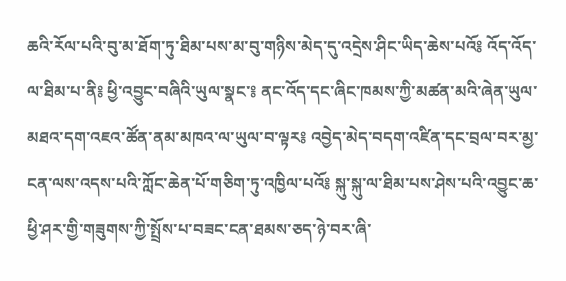ཆའི་རོལ་པའི་བུ་མ་ཐོག་ཏུ་ཐིམ་པས་མ་བུ་གཉིས་མེད་དུ་འདྲེས་ཤིང་ཡིད་ཆེས་པའོ༔ འོད་འོད་ལ་ཐིམ་པ་ནི༔ ཕྱི་འབྱུང་བཞིའི་ཡུལ་སྣང་༔ ནང་འོད་དང་ཞིང་ཁམས་ཀྱི་མཚན་མའི་ཞེན་ཡུལ་མཐའ་དག་འཇའ་ཚོན་ནམ་མཁའ་ལ་ཡུལ་བ་ལྟར༔ འབྱེད་མེད་བདག་འཛིན་དང་བྲལ་བར་མྱ་ངན་ལས་འདས་པའི་ཀློང་ཆེན་པོ་གཅིག་ཏུ་འཁྱིལ་པའོ༔ སྐུ་སྐུ་ལ་ཐིམ་པས་ཤེས་པའི་འབྱུང་ཆ་ཕྱི་ཤར་གྱི་གཟུགས་ཀྱི་སྤྲོས་པ་བཟང་ངན་ཐམས་ཅད་ཉེ་བར་ཞི་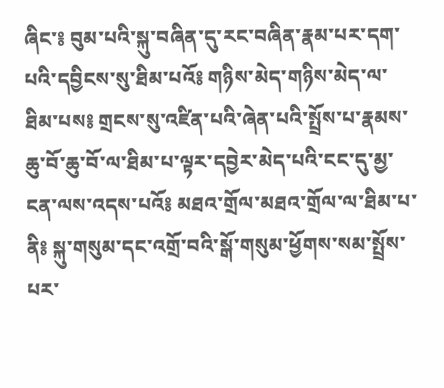ཞིང་༔ བུམ་པའི་སྐུ་བཞིན་དུ་རང་བཞིན་རྣམ་པར་དག་པའི་དབྱིངས་སུ་ཐིམ་པའོ༔ གཉིས་མེད་གཉིས་མེད་ལ་ཐིམ་པས༔ གྲངས་སུ་འཛིན་པའི་ཞེན་པའི་སྤྲོས་པ་རྣམས་ཆུ་བོ་ཆུ་བོ་ལ་ཐིམ་པ་ལྟར་དབྱེར་མེད་པའི་ངང་དུ་མྱ་ངན་ལས་འདས་པའོ༔ མཐའ་གྲོལ་མཐའ་གྲོལ་ལ་ཐིམ་པ་ནི༔ སྐུ་གསུམ་དང་འགྲོ་བའི་སྒོ་གསུམ་ཕྱོགས་སམ་སྤྲོས་པར་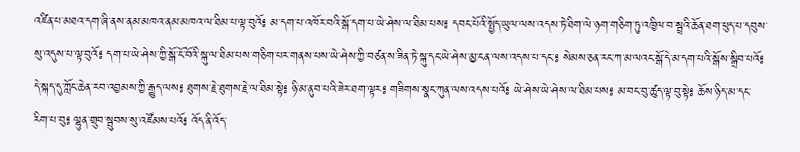འཛིན་པ་མཐའ་དག་ཞི་ནས་ནམ་མཁའ་ནམ་མཁའ་ལ་ཐིམ་པ་ལྟ་བུའོ༔ མ་དག་པ་འཁོར་བའི་སྒོ་དག་པ་ཡེ་ཤེས་ལ་ཐིམ་པས༔ དབང་པོའི་སྤྱོད་ཡུལ་ལས་འདས་ཏེ་ཐིག་ལེ་ཉག་གཅིག་ཏུ་འཁྱིལ་བ་སྦྲའི་ཆོན་ཐག་ཕུད་པ་དབུས་སུ་འདུས་པ་ལྟ་བུའོ༔ དག་པ་ཡེ་ཤེས་ཀྱི་སྒོ་ངོ་བོའི་སྐུ་ལ་ཐིམ་པས་གཅིག་པར་གནས་པས་ཡེ་ཤེས་ཀྱི་བཙན་ས་ཟིན་ཏེ་སྐུ་དང་ཡེ་ཤེས་མྱ་ངན་ལས་འདས་པ་དང་༔ སེམས་ཅན་རང་ཀ་མ་ལའང་སྒོ་དེ་མ་དག་པའི་སྒོས་སྒྲིབ་པའོ༔ དེ་སྐད་དུ་ཀློང་ཆེན་རབ་འབྱམས་ཀྱི་རྒྱུད་ལས༔ ཐུགས་རྗེ་ཐུགས་རྗེ་ལ་ཐིམ་སྟེ༔ ཉི་མ་ནུབ་པའི་ཟེར་ཐག་ལྟར༔ གཟིགས་སྣང་ཀུན་ལས་འདས་པའོ༔ ཡེ་ཤེས་ཡེ་ཤེས་ལ་ཐིམ་པས༔ མ་བང་བུ་ཚུད་ལྟ་བུ་སྟེ༔ ཆོས་ཉིད་མ་དང་རིག་པ་བུ༔ ལྷུན་གྲུབ་སྦུབས་སུ་འཛོམས་པའོ༔ འོད་ནི་འོད་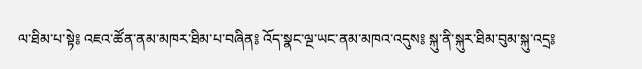ལ་ཐིམ་པ་སྟེ༔ འཇའ་ཚོན་ནམ་མཁར་ཐིམ་པ་བཞིན༔ འོད་སྣང་ལྔ་ཡང་ནམ་མཁའ་འདུས༔ སྐུ་ནི་སྐུར་ཐིམ་བུམ་སྐུ་འདྲ༔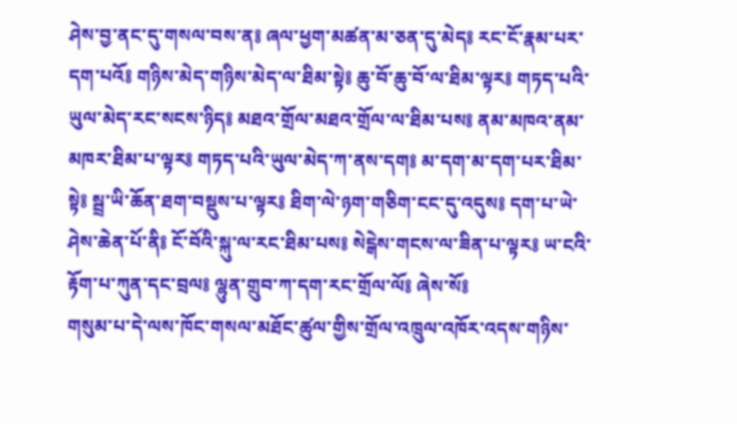ཤེས་བྱ་ནང་དུ་གསལ་བས་ན༔ ཞལ་ཕྱག་མཚན་མ་ཅན་དུ་མེད༔ རང་ངོ་རྣམ་པར་དག་པའོ༔ གཉིས་མེད་གཉིས་མེད་ལ་ཐིམ་སྟེ༔ ཆུ་བོ་ཆུ་བོ་ལ་ཐིམ་ལྟར༔ གཏད་པའི་ཡུལ་མེད་རང་སངས་ཉིད༔ མཐའ་གྲོལ་མཐའ་གྲོལ་ལ་ཐིམ་པས༔ ནམ་མཁའ་ནམ་མཁར་ཐིམ་པ་ལྟར༔ གཏད་པའི་ཡུལ་མེད་ཀ་ནས་དག༔ མ་དག་མ་དག་པར་ཐིམ་སྟེ༔ སྦྲ་ཡི་ཆོན་ཐག་བསྡུས་པ་ལྟར༔ ཐིག་ལེ་ཉག་གཅིག་ངང་དུ་འདུས༔ དག་པ་ཡེ་ཤེས་ཆེན་པོ་ནི༔ ངོ་བོའི་སྐུ་ལ་རང་ཐིམ་པས༔ སེངྒེས་གངས་ལ་ཟིན་པ་ལྟར༔ ཡ་ངའི་རྟོག་པ་ཀུན་དང་བྲལ༔ ལྷུན་གྲུབ་ཀ་དག་རང་གྲོལ་ལོ༔ ཞེས་སོ༔
གསུམ་པ་དེ་ལས་ཁོང་གསལ་མཐོང་ཚུལ་གྱིས་གྲོལ་འཁྲུལ་འཁོར་འདས་གཉིས་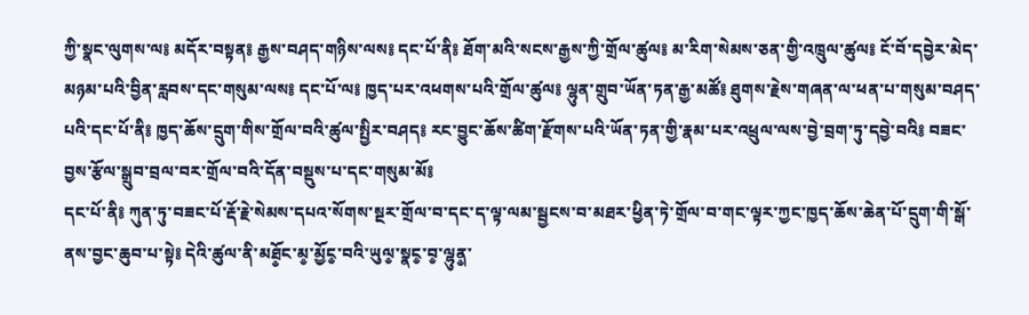ཀྱི་སྣང་ལུགས་ལ༔ མདོར་བསྟན༔ རྒྱས་བཤད་གཉིས་ལས༔ དང་པོ་ནི༔ ཐོག་མའི་སངས་རྒྱས་ཀྱི་གྲོལ་ཚུལ༔ མ་རིག་སེམས་ཅན་གྱི་འཁྲུལ་ཚུལ༔ ངོ་བོ་དབྱེར་མེད་མཉམ་པའི་བྱིན་རླབས་དང་གསུམ་ལས༔ དང་པོ་ལ༔ ཁྱད་པར་འཕགས་པའི་གྲོལ་ཚུལ༔ ལྷུན་གྲུབ་ཡོན་ཏན་རྒྱ་མཚོ༔ ཐུགས་རྗེས་གཞན་ལ་ཕན་པ་གསུམ་བཤད་པའི་དང་པོ་ནི༔ ཁྱད་ཆོས་དྲུག་གིས་གྲོལ་བའི་ཚུལ་སྤྱིར་བཤད༔ རང་བྱུང་ཆོས་ཚིག་རྫོགས་པའི་ཡོན་ཏན་གྱི་རྣམ་པར་འཕྲུལ་ལས་བྱེ་བྲག་ཏུ་དབྱེ་བའི༔ བཟང་བྱས་རྩོལ་སྒྲུབ་བྲལ་བར་གྲོལ་བའི་དོན་བསྡུས་པ་དང་གསུམ་མོ༔
དང་པོ་ནི༔ ཀུན་ཏུ་བཟང་པོ་རྡོ་རྗེ་སེམས་དཔའ་སོགས་སྔར་གྲོལ་བ་དང་ད་ལྟ་ལམ་སྦྱངས་བ་མཐར་ཕྱིན་ཏེ་གྲོལ་བ་གང་ལྟར་ཀྱང་ཁྱད་ཆོས་ཆེན་པོ་དྲུག་གི་སྒོ་ནས་བྱང་ཆུབ་པ་སྟེ༔ དེའི་ཚུལ་ནི་མཐོ༵ང་མ༵་མྱོང༵་བའི་ཡུལ༵་སྣང༵་བ༵་ལྷུན༵་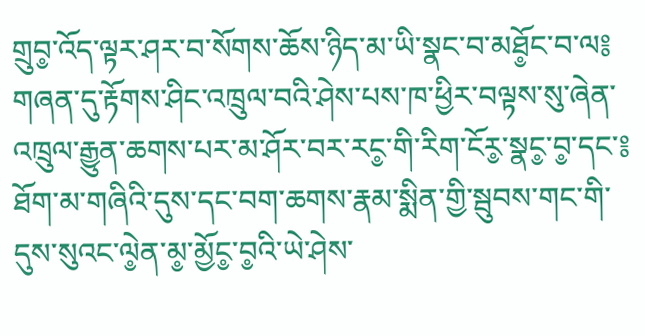གྲུབ༵་འོད་ལྟར་ཤར་བ་སོགས་ཆོས་ཉིད་མ་ཡི་སྣང་བ་མཐོ༵ང་བ་ལ༔ གཞན་དུ་རྟོགས་ཤིང་འཁྲུལ་བའི་ཤེས་པས་ཁ་ཕྱིར་བལྟས་སུ་ཞེན་འཁྲུལ་རྒྱུན་ཆགས་པར་མ་ཤོར་བར་རང༵་གི་རིག་ངོར༵་སྣང༵་བ༵་དང་༔ ཐོག་མ་གཞིའི་དུས་དང་བག་ཆགས་རྣམ་སྨིན་གྱི་སྦུབས་གང་གི་དུས་སུའང་ལེ༵ན་མ༵་མྱོང༵་བ༵འི་ཡེ་ཤེས་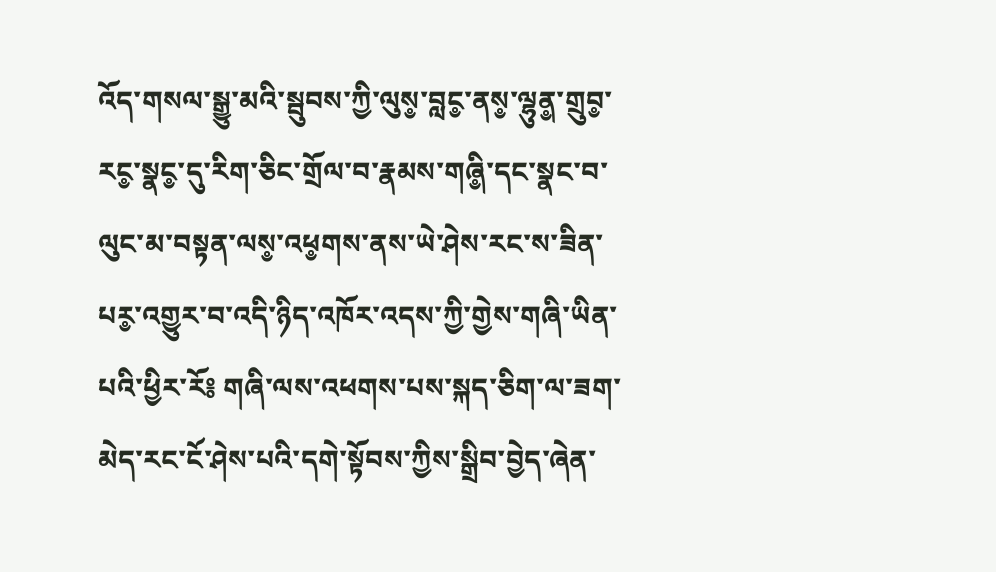འོད་གསལ་སྒྱུ་མའི་སྦུབས་ཀྱི་ལུས༵་བླང༵་ནས༵་ལྷུན༵་གྲུབ༵་རང༵་སྣང༵་དུ་རིག་ཅིང་གྲོལ་བ་རྣམས་གཞི༵་དང་སྣང་བ་ལུང་མ་བསྟན་ལས༵་འཕ༵གས་ནས་ཡེ་ཤེས་རང་ས་ཟིན་པར༵་འགྱུར་བ་འདི་ཉིད་འཁོར་འདས་ཀྱི་གྱེས་གཞི་ཡིན་པའི་ཕྱིར་རོ༔ གཞི་ལས་འཕགས་པས་སྐད་ཅིག་ལ་ཟག་མེད་རང་ངོ་ཤེས་པའི་དགེ་སྟོབས་ཀྱིས་སྒྲིབ་བྱེད་ཞེན་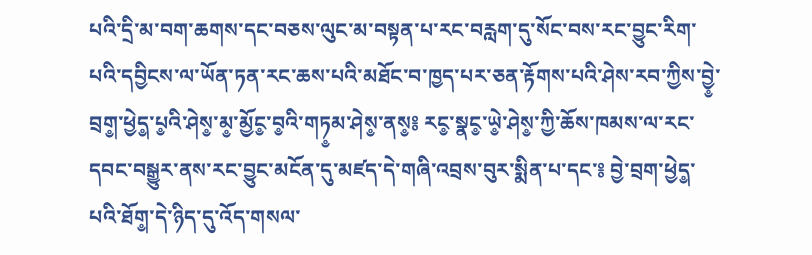པའི་དྲི་མ་བག་ཆགས་དང་བཅས་ལུང་མ་བསྟན་པ་རང་བརླག་དུ་སོང་བས་རང་བྱུང་རིག་པའི་དབྱིངས་ལ་ཡོན་ཏན་རང་ཆས་པའི་མཐོང་བ་ཁྱད་པར་ཅན་རྟོགས་པའི་ཤེས་རབ་ཀྱིས་བྱེ༵་བྲག༵་ཕྱེད༵་པ༵འི་ཤེས༵་མ༵་མྱོང༵་བ༵འི་གཏ༵མ་ཤེས༵་ནས༵༔ རང༵་སྣང༵་ཡེ༵་ཤེས༵་ཀྱི་ཆོས་ཁམས་ལ་རང་དབང་བསྒྱུར་ནས་རང་བྱུང་མངོན་དུ་མཛད་དེ་གཞི་འབྲས་བུར་སྨིན་པ་དང་༔ བྱེ་བྲག་ཕྱེད༵་པའི་ཐོག༵་དེ་ཉིད་དུ་འོད་གསལ་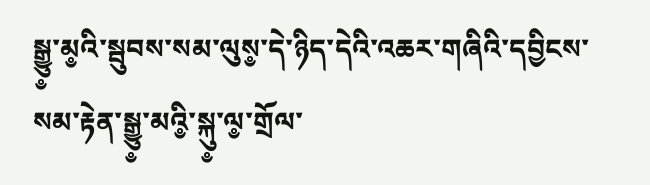སྒྱུ༵་མ༵འི་སྦུབས་སམ་ལུས༵་དེ་ཉིད་དེའི་འཆར་གཞིའི་དབྱིངས་སམ་རྟེན་སྒྱུ༵་མའི༵་སྐུ༵་ལ༵་གྲོལ་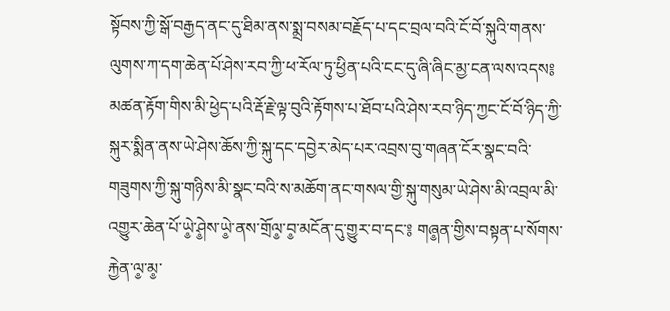སྟོབས་ཀྱི་སྒོ་བརྒྱད་ནང་དུ་ཐིམ་ནས་སྨྲ་བསམ་བརྗོད་པ་དང་བྲལ་བའི་ངོ་བོ་སྐུའི་གནས་ལུགས་ཀ་དག་ཆེན་པོ་ཤེས་རབ་ཀྱི་ཕ་རོལ་ཏུ་ཕྱིན་པའི་ངང་དུ་ཞི་ཞིང་མྱ་ངན་ལས་འདས༔ མཚན་རྟོག་གིས་མི་ཕྱེད་པའི་རྡོ་རྗེ་ལྟ་བུའི་རྟོགས་པ་ཐོབ་པའི་ཤེས་རབ་ཉིད་ཀྱང་ངོ་བོ་ཉིད་ཀྱི་སྐུར་སྨིན་ནས་ཡེ་ཤེས་ཆོས་ཀྱི་སྐུ་དང་དབྱེར་མེད་པར་འབྲས་བུ་གཞན་ངོར་སྣང་བའི་གཟུགས་ཀྱི་སྐུ་གཉིས་མི་སྣང་བའི་ས་མཆོག་ནང་གསལ་གྱི་སྐུ་གསུམ་ཡེ་ཤེས་མི་འབྲལ་མི་འགྱུར་ཆེན་པོ་ཡེ༵་ཤེ༵ས་ཡེ༵་ནས་གྲོལ༵་བ༵་མངོན་དུ་གྱུར་བ་དང་༔ གཞ༵ན་གྱིས་བསྟན་པ་སོགས་རྐྱེན་ལ༵་མ༵་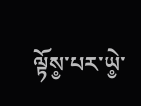ལྟོས༵་པར་ཡེ༵་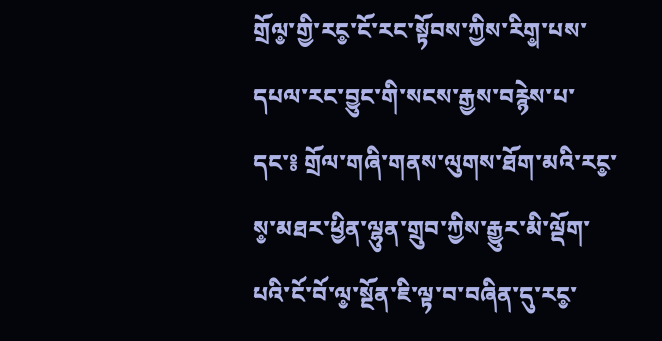གྲོལ༵་གྱི་རང༵་ངོ་རང་སྟོབས་ཀྱིས་རིག༵་པས་དཔལ་རང་བྱུང་གི་སངས་རྒྱས་བརྙེས་པ་དང་༔ གྲོལ་གཞི་གནས་ལུགས་ཐོག་མའི་རང༵་ས༵་མཐར་ཕྱིན་ལྷུན་གྲུབ་ཀྱིས་རྒྱུར་མི་ལྡོག་པའི་ངོ་བོ་ལ༵་སྔོན་ཇི་ལྟ་བ་བཞིན་དུ་རང༵་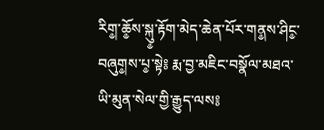རིག༵་ཆོ༵ས་སྐུ༵་རྟོག་མེད་ཆེན་པོར་གན༵ས་ཤིང༵་བཞུག༵ས་པ༵་སྟེ༔ རྨ་བྱ་མཇིང་བསྣོལ་མཐའ་ཡི་མུན་སེལ་གྱི་རྒྱུད་ལས༔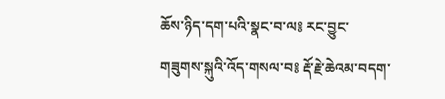ཆོས་ཉིད་དག་པའི་སྣང་བ་ལ༔ རང་བྱུང་གཟུགས་སྐུའི་འོད་གསལ་བ༔ རྡོ་རྗེ་ཆེའམ་བདག་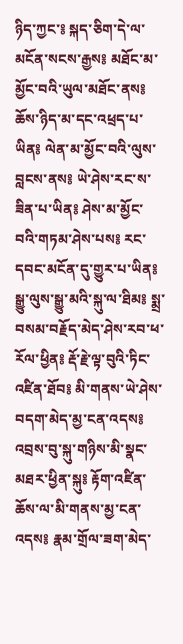ཉིད་ཀྱང་༔ སྐད་ཅིག་དེ་ལ་མངོན་སངས་རྒྱས༔ མཐོང་མ་མྱོང་བའི་ཡུལ་མཐོང་ནས༔ ཆོས་ཉིད་མ་དང་འཕྲད་པ་ཡིན༔ ལེན་མ་མྱོང་བའི་ལུས་བླངས་ནས༔ ཡེ་ཤེས་རང་ས་ཟིན་པ་ཡིན༔ ཤེས་མ་མྱོང་བའི་གཏམ་ཤེས་པས༔ རང་དབང་མངོན་དུ་གྱུར་པ་ཡིན༔ སྒྱུ་ལུས་སྒྱུ་མའི་སྐུ་ལ་ཐིམ༔ སྨྲ་བསམ་བརྗོད་མེད་ཤེས་རབ་ཕ་རོལ་ཕྱིན༔ རྡོ་རྗེ་ལྟ་བུའི་ཏིང་འཛིན་ཐོབ༔ མི་གནས་ཡེ་ཤེས་བདག་མེད་མྱ་ངན་འདས༔ འབྲས་བུ་སྐུ་གཉིས་མི་སྣང་མཐར་ཕྱིན་སྐུ༔ རྟོག་འཛིན་ཆོས་ལ་མི་གནས་མྱ་ངན་འདས༔ རྣམ་གྲོལ་ཟག་མེད་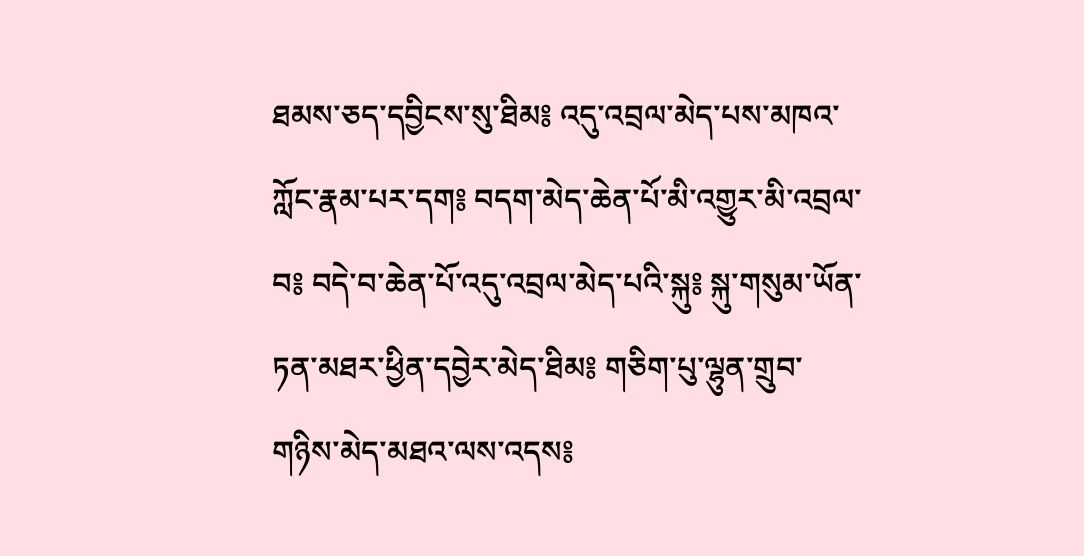ཐམས་ཅད་དབྱིངས་སུ་ཐིམ༔ འདུ་འབྲལ་མེད་པས་མཁའ་ཀློང་རྣམ་པར་དག༔ བདག་མེད་ཆེན་པོ་མི་འགྱུར་མི་འབྲལ་བ༔ བདེ་བ་ཆེན་པོ་འདུ་འབྲལ་མེད་པའི་སྐུ༔ སྐུ་གསུམ་ཡོན་ཏན་མཐར་ཕྱིན་དབྱེར་མེད་ཐིམ༔ གཅིག་པུ་ལྷུན་གྲུབ་གཉིས་མེད་མཐའ་ལས་འདས༔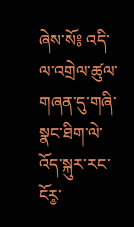ཞེས་སོ༔ འདི་ལ་འགྲེལ་ཚུལ་གཞན་དུ་གཞི་སྣང་ཐིག་ལེ་འོད་སྐུར་རང་ངོར༵་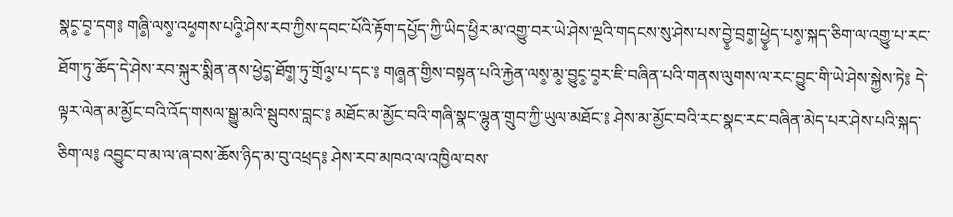སྣང༵་བ༵་དག༔ གཞི༵་ལས༵་འཕ༵གས་པའི༵་ཤེས་རབ་ཀྱིས་དབང་པོའི་རྟོག་དཔྱོད་ཀྱི་ཡིད་ཕྱིར་མ་འགྱུ་བར་ཡེ་ཤེས་ལྔའི་གདངས་སུ་ཤེས་པས་བྱེ༵་བྲག༵་ཕྱེ༵ད་པས༵་སྐད་ཅིག་ལ་འགྱུ་པ་རང་ཐོག་ཏུ་ཆོད་དེ་ཤེས་རབ་སྐུར་སྨིན་ནས་ཕྱེད༵་ཐོག༵་ཏུ་གྲོལ༵་པ་དང་༔ གཞ༵ན་གྱིས་བསྟན་པའི་རྐྱེན་ལས༵་མ༵་བྱུང༵་བ༵ར་ཇི་བཞིན་པའི་གནས་ལུགས་ལ་རང་བྱུང་གི་ཡེ་ཤེས་སྐྱེས་ཏེ༔ དེ་ལྟར་ལེན་མ་མྱོང་བའི་འོད་གསལ་སྒྱུ་མའི་སྦུབས་བླང་༔ མཐོང་མ་མྱོང་བའི་གཞི་སྣང་ལྷུན་གྲུབ་ཀྱི་ཡུལ་མཐོང་༔ ཤེས་མ་མྱོང་བའི་རང་སྣང་རང་བཞིན་མེད་པར་ཤེས་པའི་སྐད་ཅིག་ལ༔ འབྱུང་བ་མ་ལ་ཞ་བས་ཆོས་ཉིད་མ་བུ་འཕྲད༔ ཤེས་རབ་མཁའ་ལ་འཁྱིལ་བས་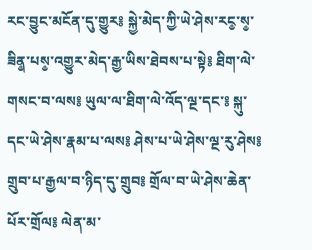རང་བྱུང་མངོན་དུ་གྱུར༔ སྐྱེ་མེད་ཀྱི་ཡེ་ཤེས་རང༵་ས༵་ཟིན༵་པས༵་འགྱུར་མེད་རྒྱ་ཡིས་ཐེབས་པ་སྟེ༔ ཐིག་ལེ་གསང་བ་ལས༔ ཡུལ་ལ་ཐིག་ལེ་འོད་ལྔ་དང་༔ སྐུ་དང་ཡེ་ཤེས་རྣམ་པ་ལས༔ ཤེས་པ་ཡེ་ཤེས་ལྔ་རུ་ཤེས༔ གྲུབ་པ་རྒྱལ་བ་ཉིད་དུ་གྲུབ༔ གྲོལ་བ་ཡེ་ཤེས་ཆེན་པོར་གྲོལ༔ ལེན་མ་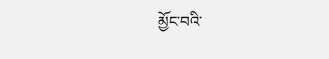མྱོང་བའི་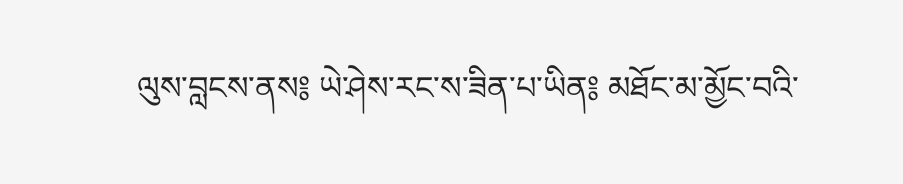ལུས་བླངས་ནས༔ ཡེ་ཤེས་རང་ས་ཟིན་པ་ཡིན༔ མཐོང་མ་མྱོང་བའི་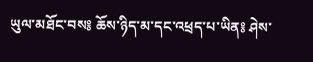ཡུལ་མཐོང་བས༔ ཆོས་ཉིད་མ་དང་འཕྲད་པ་ཡིན༔ ཤེས་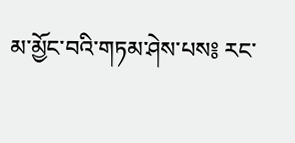མ་མྱོང་བའི་གཏམ་ཤེས་པས༔ རང་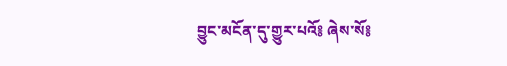བྱུང་མངོན་དུ་གྱུར་པའོ༔ ཞེས་སོ༔